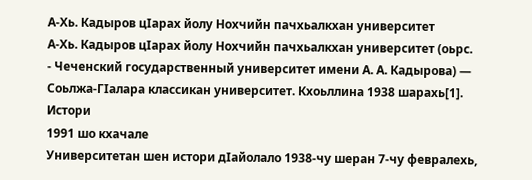А-Хь. Кадыров цӀарах йолу Нохчийн пачхьалкхан университет
А-Хь. Кадыров цӀарах йолу Нохчийн пачхьалкхан университет (оьрс. - Чеченский государственный университет имени А. А. Кадырова) — Соьлжа-ГӀалара классикан университет. Кхоьллина 1938 шарахь[1].
Истори
1991 шо кхачале
Университетан шен истори дӀайолало 1938-чу шеран 7-чу февралехь,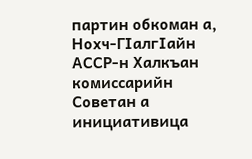партин обкоман а, Нохч-ГӀалгӀайн АССР-н Халкъан комиссарийн Советан а инициативица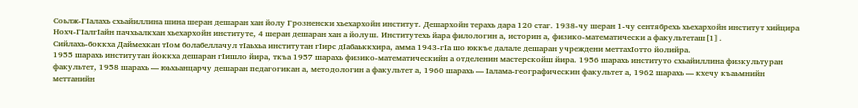Соьлж-ГӀалахь схьайиллина шина шеран дешаран хан йолу Грозненски хьехархойн институт. Дешархойн терахь дара 120 стаг. 1938-чу шеран 1-чу сентябрехь хьехархойн институт хийцира Нохч-ГӀалгӀайн пачхьалкхан хьехархойн институте, 4 шеран дешаран хан а йолуш. Институтехь йара филологин а, историн а, физико-математически а факультеташ[1].
Сийлахь-боккха Даймехкан тӀом болабеллачул тӀаьхьа институтан гӀирс дӀабаьккхира, амма 1943-гӀа шо юккъе далале дешаран учреждени меттахӀотто йолийра.
1955 шарахь институтан йоккха дешаран гӀишло йира, ткъа 1957 шарахь физико-математическийн а отделенин мастерскойш йира. 1956 шарахь институто схьайиллина физкультуран факультет, 1958 шарахь — юьхьанцарчу дешаран педагогикан а, методологин а факультет а, 1960 шарахь — Ӏалама-географическин факультет а, 1962 шарахь — кхечу къаьмнийн меттанийн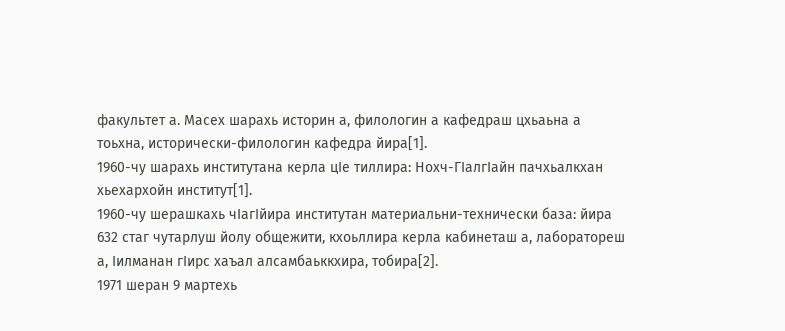факультет а. Масех шарахь историн а, филологин а кафедраш цхьаьна а тоьхна, исторически-филологин кафедра йира[1].
1960-чу шарахь институтана керла цӀе тиллира: Нохч-ГӀалгӀайн пачхьалкхан хьехархойн институт[1].
1960-чу шерашкахь чӀагӀйира институтан материальни-технически база: йира 632 стаг чутарлуш йолу общежити, кхоьллира керла кабинеташ а, лаборатореш а, Ӏилманан гӀирс хаъал алсамбаьккхира, тобира[2].
1971 шеран 9 мартехь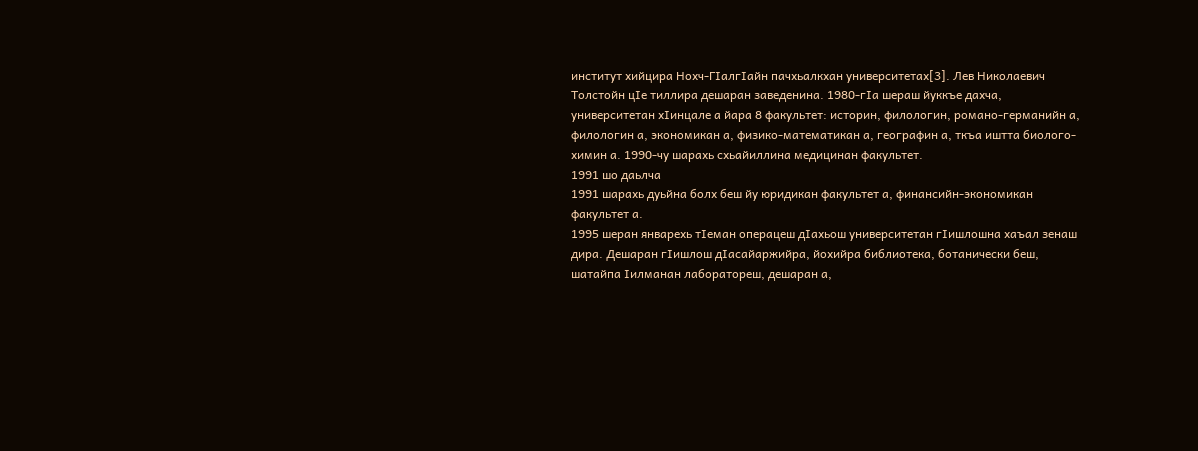институт хийцира Нохч-ГӀалгӀайн пачхьалкхан университетах[3]. Лев Николаевич Толстойн цӀе тиллира дешаран заведенина. 1980-гӀа шераш йуккъе дахча, университетан хӀинцале а йара 8 факультет: историн, филологин, романо-германийн а, филологин а, экономикан а, физико-математикан а, географин а, ткъа иштта биолого-химин а. 1990-чу шарахь схьайиллина медицинан факультет.
1991 шо даьлча
1991 шарахь дуьйна болх беш йу юридикан факультет а, финансийн-экономикан факультет а.
1995 шеран январехь тӀеман операцеш дӀахьош университетан гӀишлошна хаъал зенаш дира. Дешаран гӀишлош дӀасайаржийра, йохийра библиотека, ботанически беш, шатайпа Ӏилманан лаборатореш, дешаран а,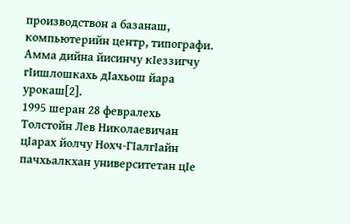производствон а базанаш, компьютерийн центр, типографи. Амма дийна йисинчу кӀеззигчу гӀишлошкахь дӀахьош йара урокаш[2].
1995 шеран 28 февралехь Толстойн Лев Николаевичан цӀарах йолчу Нохч-ГӀалгӀайн пачхьалкхан университетан цӀе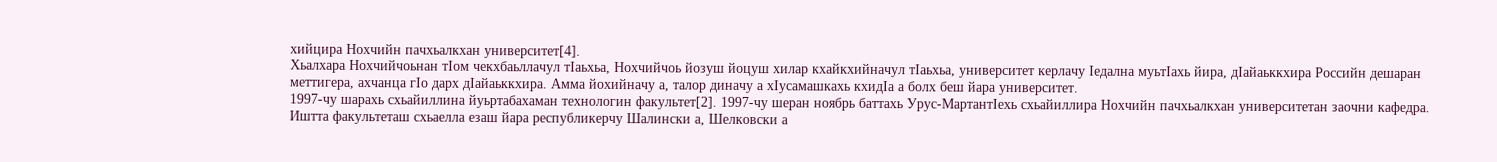хийцира Нохчийн пачхьалкхан университет[4].
Хьалхара Нохчийчоьнан тӀом чекхбаьллачул тӀаьхьа, Нохчийчоь йозуш йоцуш хилар кхайкхийначул тӀаьхьа, университет керлачу Ӏедална муьтӀахь йира, дӀайаьккхира Российн дешаран меттигера, ахчанца гӀо дарх дӀайаьккхира. Амма йохийначу а, талор диначу а хӀусамашкахь кхидӀа а болх беш йара университет.
1997-чу шарахь схьайиллина йуьртабахаман технологин факультет[2]. 1997-чу шеран ноябрь баттахь Урус-МартантӀехь схьайиллира Нохчийн пачхьалкхан университетан заочни кафедра. Иштта факультеташ схьаелла езаш йара республикерчу Шалински а, Шелковски а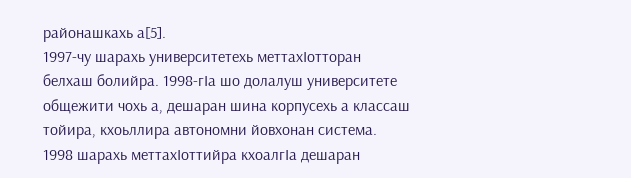районашкахь а[5].
1997-чу шарахь университетехь меттахӀотторан белхаш болийра. 1998-гӀа шо долалуш университете общежити чохь а, дешаран шина корпусехь а классаш тойира, кхоьллира автономни йовхонан система. 1998 шарахь меттахӀоттийра кхоалгӀа дешаран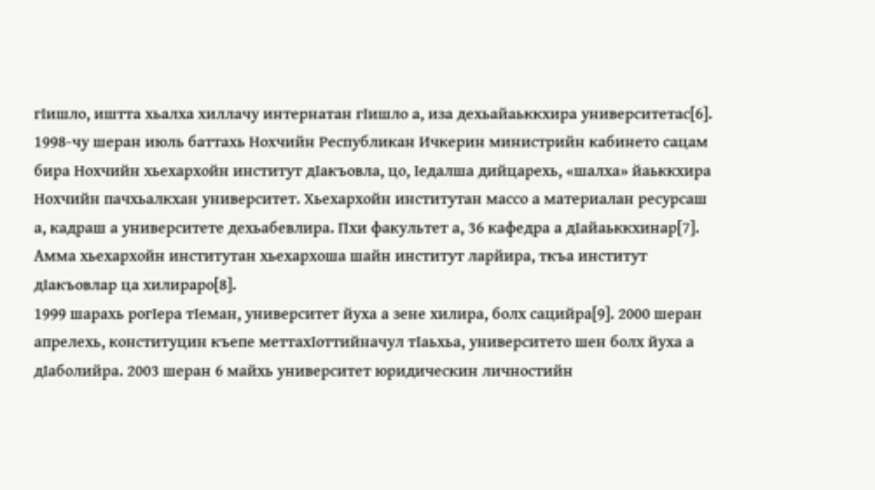гӀишло, иштта хьалха хиллачу интернатан гӀишло а, иза дехьайаьккхира университетас[6].
1998-чу шеран июль баттахь Нохчийн Республикан Ичкерин министрийн кабинето сацам бира Нохчийн хьехархойн институт дӀакъовла, цо, Ӏедалша дийцарехь, «шалха» йаьккхира Нохчийн пачхьалкхан университет. Хьехархойн институтан массо а материалан ресурсаш а, кадраш а университете дехьабевлира. Пхи факультет а, 36 кафедра а дӀайаьккхинар[7]. Амма хьехархойн институтан хьехархоша шайн институт ларйира, ткъа институт дӀакъовлар ца хилираро[8].
1999 шарахь рогӀера тӀеман, университет йуха а зене хилира, болх сацийра[9]. 2000 шеран апрелехь, конституцин къепе меттахӀоттийначул тӀаьхьа, университето шен болх йуха а дӀаболийра. 2003 шеран 6 майхь университет юридическин личностийн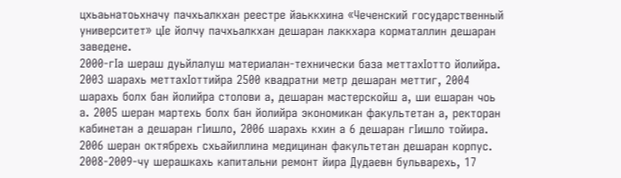цхьаьнатоьхначу пачхьалкхан реестре йаьккхина «Чеченский государственный университет» цӀе йолчу пачхьалкхан дешаран лаккхара корматаллин дешаран заведене.
2000-гӀа шераш дуьйлалуш материалан-технически база меттахӀотто йолийра. 2003 шарахь меттахӀоттийра 2500 квадратни метр дешаран меттиг, 2004 шарахь болх бан йолийра столови а, дешаран мастерскойш а, ши ешаран чоь а. 2005 шеран мартехь болх бан йолийра экономикан факультетан а, ректоран кабинетан а дешаран гӀишло, 2006 шарахь кхин а 6 дешаран гӀишло тойира. 2006 шеран октябрехь схьайиллина медицинан факультетан дешаран корпус.
2008-2009-чу шерашкахь капитальни ремонт йира Дудаевн бульварехь, 17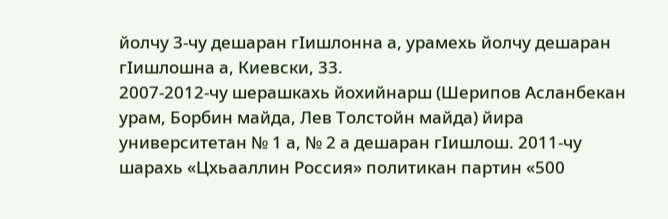йолчу 3-чу дешаран гӀишлонна а, урамехь йолчу дешаран гӀишлошна а, Киевски, 33.
2007-2012-чу шерашкахь йохийнарш (Шерипов Асланбекан урам, Борбин майда, Лев Толстойн майда) йира университетан № 1 а, № 2 а дешаран гӀишлош. 2011-чу шарахь «Цхьааллин Россия» политикан партин «500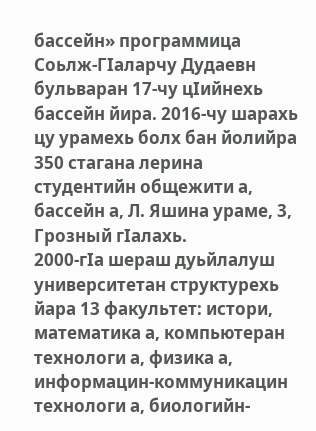бассейн» программица Соьлж-ГӀаларчу Дудаевн бульваран 17-чу цӀийнехь бассейн йира. 2016-чу шарахь цу урамехь болх бан йолийра 350 стагана лерина студентийн общежити а, бассейн а, Л. Яшина ураме, 3, Грозный гӀалахь.
2000-гӀа шераш дуьйлалуш университетан структурехь йара 13 факультет: истори, математика а, компьютеран технологи а, физика а, информацин-коммуникацин технологи а, биологийн-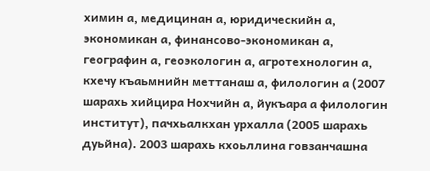химин а, медицинан а, юридическийн а, экономикан а, финансово-экономикан а, географин а, геоэкологин а, агротехнологин а, кхечу къаьмнийн меттанаш а, филологин а (2007 шарахь хийцира Нохчийн а, йукъара а филологин институт), пачхьалкхан урхалла (2005 шарахь дуьйна). 2003 шарахь кхоьллина говзанчашна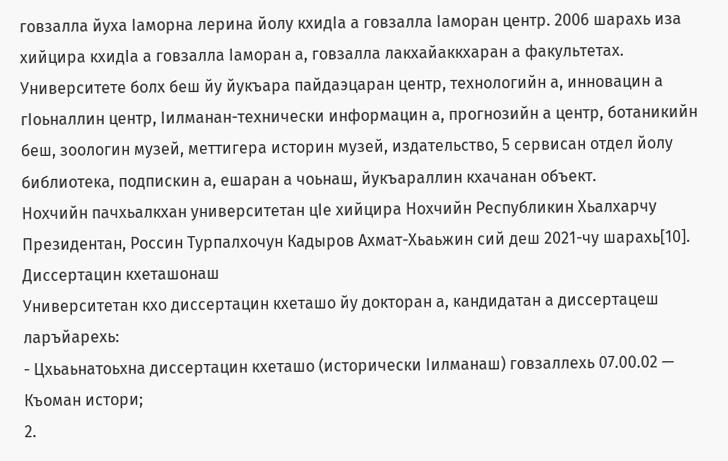говзалла йуха Ӏаморна лерина йолу кхидӀа а говзалла Ӏаморан центр. 2006 шарахь иза хийцира кхидӀа а говзалла Ӏаморан а, говзалла лакхайаккхаран а факультетах.
Университете болх беш йу йукъара пайдаэцаран центр, технологийн а, инновацин а гӀоьналлин центр, Ӏилманан-технически информацин а, прогнозийн а центр, ботаникийн беш, зоологин музей, меттигера историн музей, издательство, 5 сервисан отдел йолу библиотека, подпискин а, ешаран а чоьнаш, йукъараллин кхачанан объект.
Нохчийн пачхьалкхан университетан цӀе хийцира Нохчийн Республикин Хьалхарчу Президентан, Россин Турпалхочун Кадыров Ахмат-Хьаьжин сий деш 2021-чу шарахь[10].
Диссертацин кхеташонаш
Университетан кхо диссертацин кхеташо йу докторан а, кандидатан а диссертацеш ларъйарехь:
- Цхьаьнатоьхна диссертацин кхеташо (исторически Ӏилманаш) говзаллехь 07.00.02 — Къоман истори;
2.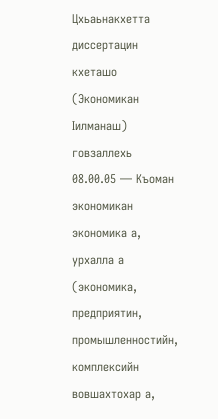Цхьаьнакхетта диссертацин кхеташо (Экономикан Ӏилманаш) говзаллехь 08.00.05 — Къоман экономикан экономика а, урхалла а (экономика, предприятин, промышленностийн, комплексийн вовшахтохар а,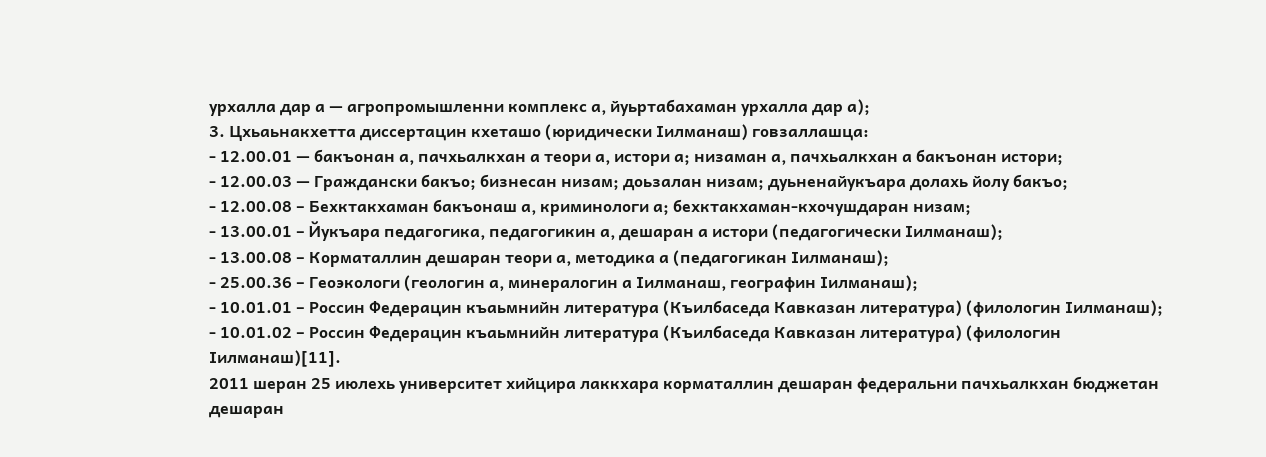урхалла дар а — агропромышленни комплекс а, йуьртабахаман урхалла дар а);
3. Цхьаьнакхетта диссертацин кхеташо (юридически Ӏилманаш) говзаллашца:
- 12.00.01 — бакъонан а, пачхьалкхан а теори а, истори а; низаман а, пачхьалкхан а бакъонан истори;
- 12.00.03 — Граждански бакъо; бизнесан низам; доьзалан низам; дуьненайукъара долахь йолу бакъо;
- 12.00.08 – Бехктакхаман бакъонаш а, криминологи а; бехктакхаман-кхочушдаран низам;
- 13.00.01 – Йукъара педагогика, педагогикин а, дешаран а истори (педагогически Ӏилманаш);
- 13.00.08 – Корматаллин дешаран теори а, методика а (педагогикан Ӏилманаш);
- 25.00.36 – Геоэкологи (геологин а, минералогин а Ӏилманаш, географин Ӏилманаш);
- 10.01.01 – Россин Федерацин къаьмнийн литература (Къилбаседа Кавказан литература) (филологин Ӏилманаш);
- 10.01.02 – Россин Федерацин къаьмнийн литература (Къилбаседа Кавказан литература) (филологин Ӏилманаш)[11].
2011 шеран 25 июлехь университет хийцира лаккхара корматаллин дешаран федеральни пачхьалкхан бюджетан дешаран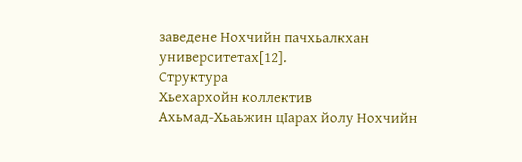заведене Нохчийн пачхьалкхан университетах[12].
Структура
Хьехархойн коллектив
Ахьмад-Хьаьжин цӀарах йолу Нохчийн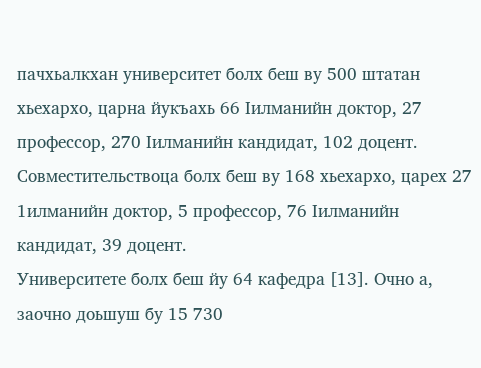пачхьалкхан университет болх беш ву 500 штатан хьехархо, царна йукъахь 66 Ӏилманийн доктор, 27 профессор, 270 Ӏилманийн кандидат, 102 доцент.
Совместительствоца болх беш ву 168 хьехархо, царех 27 1илманийн доктор, 5 профессор, 76 Ӏилманийн кандидат, 39 доцент.
Университете болх беш йу 64 кафедра [13]. Очно а, заочно доьшуш бу 15 730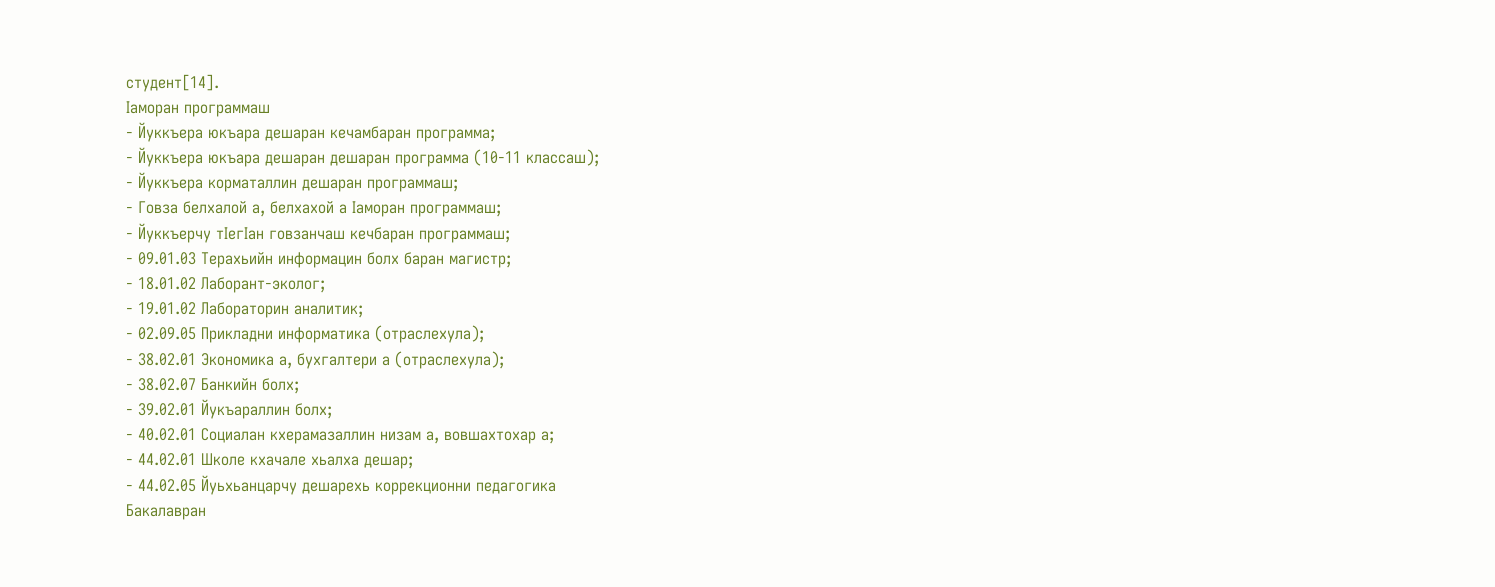студент[14].
Ӏаморан программаш
- Йуккъера юкъара дешаран кечамбаран программа;
- Йуккъера юкъара дешаран дешаран программа (10-11 классаш);
- Йуккъера корматаллин дешаран программаш;
- Говза белхалой а, белхахой а Ӏаморан программаш;
- Йуккъерчу тӀегӀан говзанчаш кечбаран программаш;
- 09.01.03 Терахьийн информацин болх баран магистр;
- 18.01.02 Лаборант-эколог;
- 19.01.02 Лабораторин аналитик;
- 02.09.05 Прикладни информатика (отраслехула);
- 38.02.01 Экономика а, бухгалтери а (отраслехула);
- 38.02.07 Банкийн болх;
- 39.02.01 Йукъараллин болх;
- 40.02.01 Социалан кхерамазаллин низам а, вовшахтохар а;
- 44.02.01 Школе кхачале хьалха дешар;
- 44.02.05 Йуьхьанцарчу дешарехь коррекционни педагогика
Бакалавран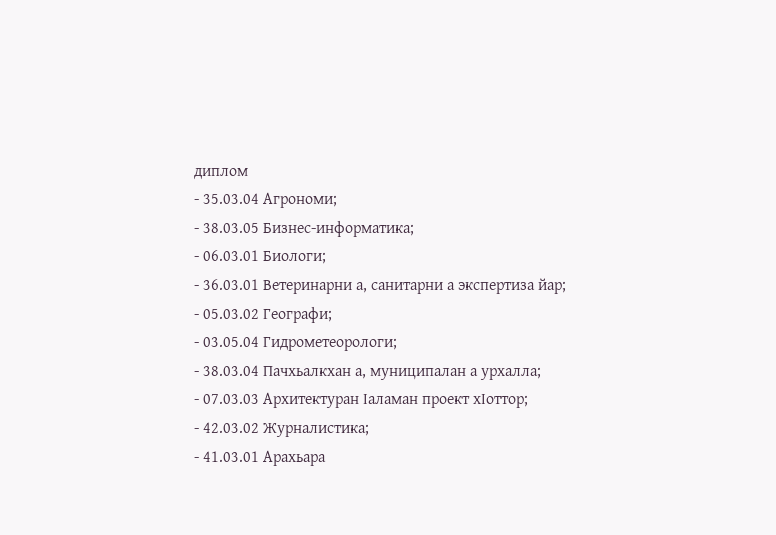диплом
- 35.03.04 Агрономи;
- 38.03.05 Бизнес-информатика;
- 06.03.01 Биологи;
- 36.03.01 Ветеринарни а, санитарни а экспертиза йар;
- 05.03.02 Географи;
- 03.05.04 Гидрометеорологи;
- 38.03.04 Пачхьалкхан а, муниципалан а урхалла;
- 07.03.03 Архитектуран Ӏаламан проект хӀоттор;
- 42.03.02 Журналистика;
- 41.03.01 Арахьара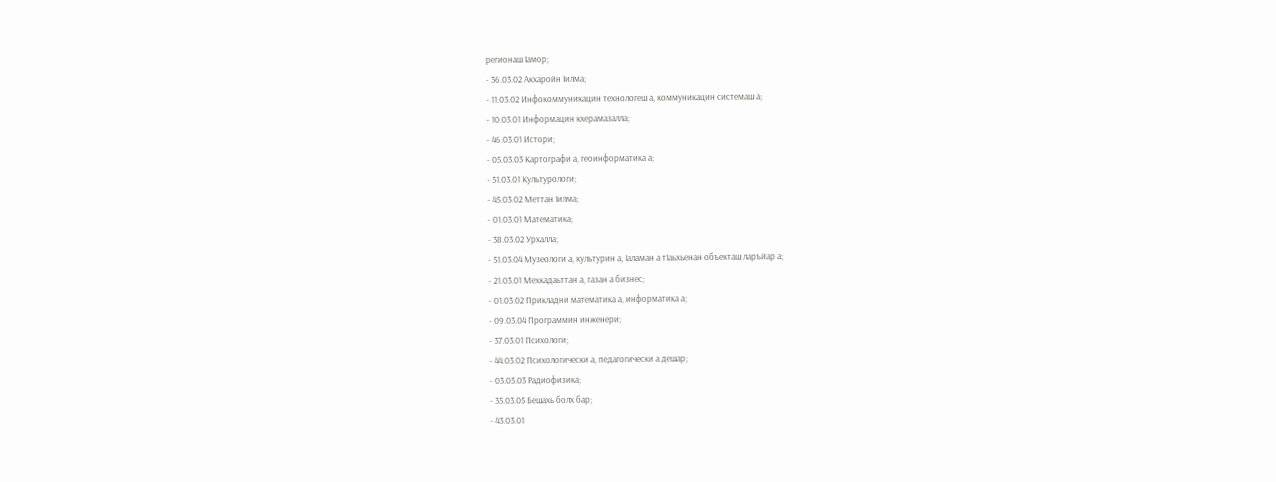регионаш Ӏамор;
- 36.03.02 Акхаройн Ӏилма;
- 11.03.02 Инфокоммуникацин технологеш а, коммуникацин системаш а;
- 10.03.01 Информацин кхерамазалла;
- 46.03.01 Истори;
- 05.03.03 Картографи а, геоинформатика а;
- 51.03.01 Культурологи;
- 45.03.02 Меттан Ӏилма;
- 01.03.01 Математика;
- 38.03.02 Урхалла;
- 51.03.04 Музеологи а, культурин а, Ӏаламан а тӀаьхьенан объекташ ларъйар а;
- 21.03.01 Мехкадаьттан а, газан а бизнес;
- 01.03.02 Прикладни математика а, информатика а;
- 09.03.04 Программин инженери;
- 37.03.01 Психологи;
- 44.03.02 Психологически а, педагогически а дешар;
- 03.03.03 Радиофизика;
- 35.03.05 Бешахь болх бар;
- 43.03.01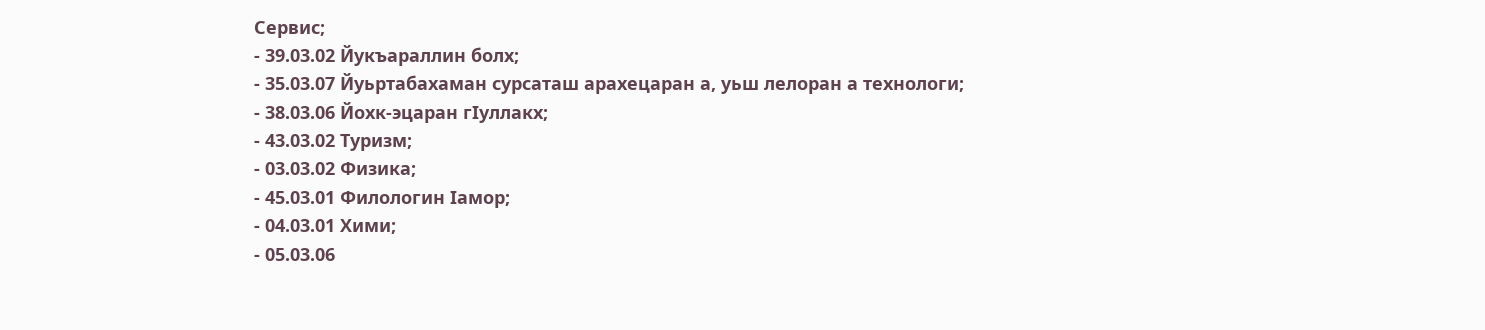Сервис;
- 39.03.02 Йукъараллин болх;
- 35.03.07 Йуьртабахаман сурсаташ арахецаран а, уьш лелоран а технологи;
- 38.03.06 Йохк-эцаран гӀуллакх;
- 43.03.02 Туризм;
- 03.03.02 Физика;
- 45.03.01 Филологин Ӏамор;
- 04.03.01 Хими;
- 05.03.06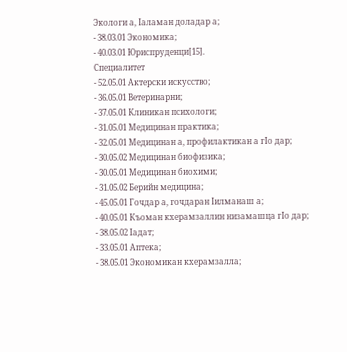Экологи а, Ӏаламан доладар а;
- 38.03.01 Экономика;
- 40.03.01 Юриспруденци[15].
Специалитет
- 52.05.01 Актерски искусство;
- 36.05.01 Ветеринарни;
- 37.05.01 Клиникан психологи;
- 31.05.01 Медицинан практика;
- 32.05.01 Медицинан а, профилактикан а гӀо дар;
- 30.05.02 Медицинан биофизика;
- 30.05.01 Медицинан биохими;
- 31.05.02 Берийн медицина;
- 45.05.01 Гочдар а, гочдаран Ӏилманаш а;
- 40.05.01 Къоман кхерамзаллин низамашца гӀо дар;
- 38.05.02 Ӏадат;
- 33.05.01 Аптека;
- 38.05.01 Экономикан кхерамзалла;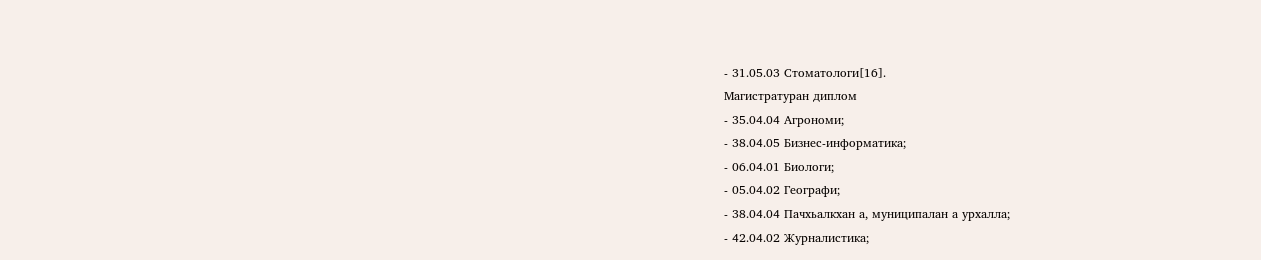- 31.05.03 Стоматологи[16].
Магистратуран диплом
- 35.04.04 Агрономи;
- 38.04.05 Бизнес-информатика;
- 06.04.01 Биологи;
- 05.04.02 Географи;
- 38.04.04 Пачхьалкхан а, муниципалан а урхалла;
- 42.04.02 Журналистика;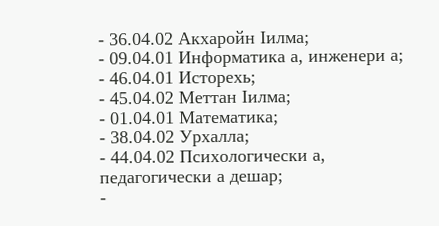- 36.04.02 Акхаройн Ӏилма;
- 09.04.01 Информатика а, инженери а;
- 46.04.01 Исторехь;
- 45.04.02 Меттан Ӏилма;
- 01.04.01 Математика;
- 38.04.02 Урхалла;
- 44.04.02 Психологически а, педагогически а дешар;
-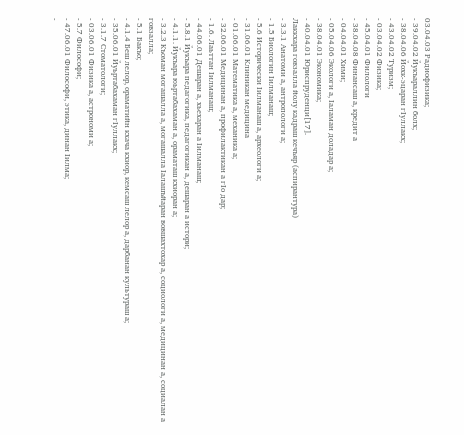03.04.03 Радиофизика;
- 39.04.02 Йукъараллин болх;
- 38.04.06 Йохк-эцаран гӀуллакх;
- 43.04.02 Туризм;
- 03.04.02 Физика;
- 45.04.01 Филологи
- 38.04.08 Финансаш а, кредит а
- 04.04.01 Хими;
- 05.04.06 Экологи а, Ӏаламан доладар а;
- 38.04.01 Экономика;
- 40.04.01 Юриспруденци[17].
Лаккхара говзалла йолу кадраш кечъяр (аспирантура)
- 3.3.1 Анатоми а, антропологи а;
- 1.5 Биологин Ӏилманаш;
- 5.6 Исторически Ӏилманаш а, археологи а;
- 31.06.01 Клиникан медицина
- 01.06.01 Математика а, механика а;
- 32.06.01 Медицинан а, профилактикан а гӀо дар;
- 1.6. Лаьттан Ӏилманаш;
- 44.06.01 Дешаран а, хьехаран а Ӏилманаш;
- 5.8.1 Йукъара педагогика, педагогикан а, дешаран а истори;
- 4.1.1. Йукъара юьртабахаман а, ораматаш кхиоран а;
- 3.2.3 Къоман могашалла а, могашалла Ӏалашъйаран вовшахтохар а, социологи а, медицинан а, социалан а говзалла;
- 5.1 Бакъо;
- 4.1.4 Беш лелор, ораматийн кхача кхиор, кемсаш лелор а, дарбанан культураш а;
- 35.06.01 Йуьртабахаман гӀуллакх;
- 3.1.7 Стоматологи;
- 03.06.01 Физика а, астрономи а;
- 5.7 Философи;
- 47.06.01 Философи, этика, динан Ӏилма;
-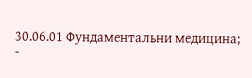30.06.01 Фундаментальни медицина;
-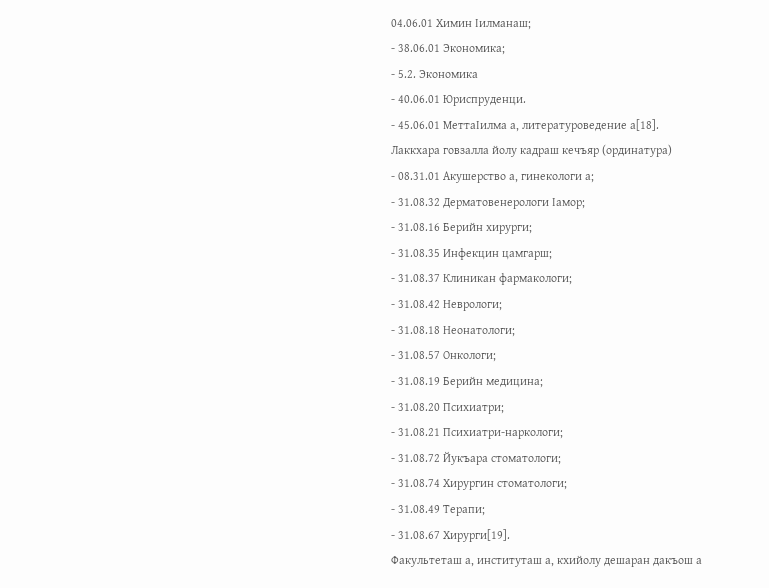04.06.01 Химин Ӏилманаш;
- 38.06.01 Экономика;
- 5.2. Экономика
- 40.06.01 Юриспруденци.
- 45.06.01 МеттаӀилма а, литературоведение а[18].
Лаккхара говзалла йолу кадраш кечъяр (ординатура)
- 08.31.01 Акушерство а, гинекологи а;
- 31.08.32 Дерматовенерологи Ӏамор;
- 31.08.16 Берийн хирурги;
- 31.08.35 Инфекцин цамгарш;
- 31.08.37 Клиникан фармакологи;
- 31.08.42 Неврологи;
- 31.08.18 Неонатологи;
- 31.08.57 Онкологи;
- 31.08.19 Берийн медицина;
- 31.08.20 Психиатри;
- 31.08.21 Психиатри-наркологи;
- 31.08.72 Йукъара стоматологи;
- 31.08.74 Хирургин стоматологи;
- 31.08.49 Терапи;
- 31.08.67 Хирурги[19].
Факультеташ а, институташ а, кхийолу дешаран дакъош а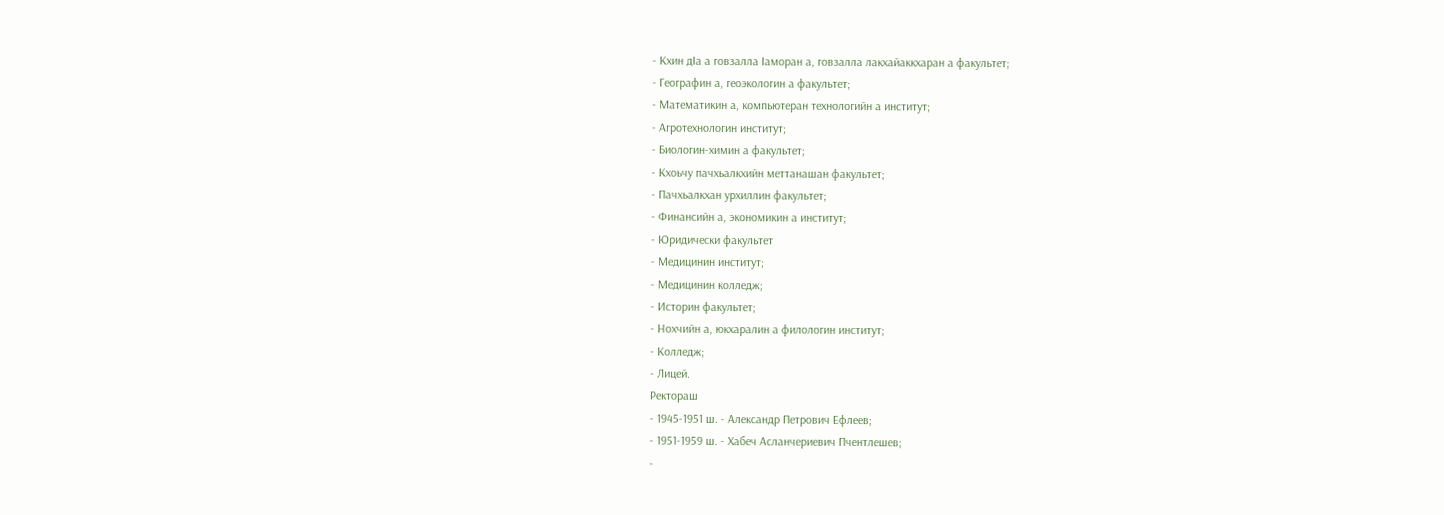- Кхин дӀа а говзалла Ӏаморан а, говзалла лакхайаккхаран а факультет;
- Географин а, геоэкологин а факультет;
- Математикин а, компьютеран технологийн а институт;
- Агротехнологин институт;
- Биологин-химин а факультет;
- Кхоьчу пачхьалкхийн меттанашан факультет;
- Пачхьалкхан урхиллин факультет;
- Финансийн а, экономикин а институт;
- Юридически факультет
- Медицинин институт;
- Медицинин колледж;
- Историн факультет;
- Нохчийн а, юкхаралин а филологин институт;
- Колледж;
- Лицей.
Ректораш
- 1945-1951 ш. - Александр Петрович Ефлеев;
- 1951-1959 ш. - Хабеч Асланчериевич Пчентлешев;
-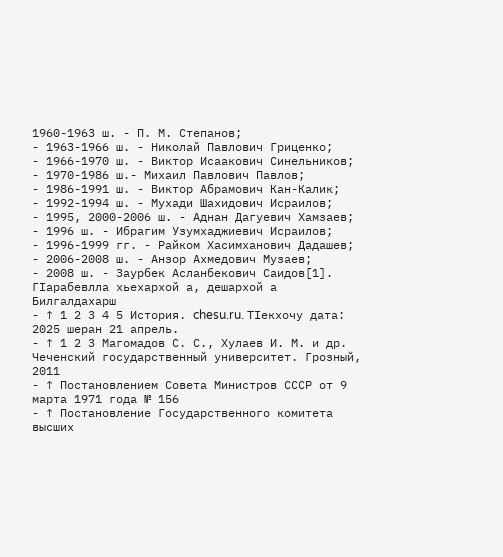1960-1963 ш. - П. М. Степанов;
- 1963-1966 ш. - Николай Павлович Гриценко;
- 1966-1970 ш. - Виктор Исаакович Синельников;
- 1970-1986 ш.- Михаил Павлович Павлов;
- 1986-1991 ш. - Виктор Абрамович Кан-Калик;
- 1992-1994 ш. - Мухади Шахидович Исраилов;
- 1995, 2000-2006 ш. - Аднан Дагуевич Хамзаев;
- 1996 ш. - Ибрагим Узумхаджиевич Исраилов;
- 1996-1999 гг. - Райком Хасимханович Дадашев;
- 2006-2008 ш. - Анзор Ахмедович Музаев;
- 2008 ш. - Заурбек Асланбекович Саидов[1].
ГӀарабевлла хьехархой а, дешархой а
Билгалдахарш
- ↑ 1 2 3 4 5 История. chesu.ru. ТӀекхочу дата: 2025 шеран 21 апрель.
- ↑ 1 2 3 Магомадов С. С., Хулаев И. М. и др. Чеченский государственный университет. Грозный, 2011
- ↑ Постановлением Совета Министров СССР от 9 марта 1971 года № 156
- ↑ Постановление Государственного комитета высших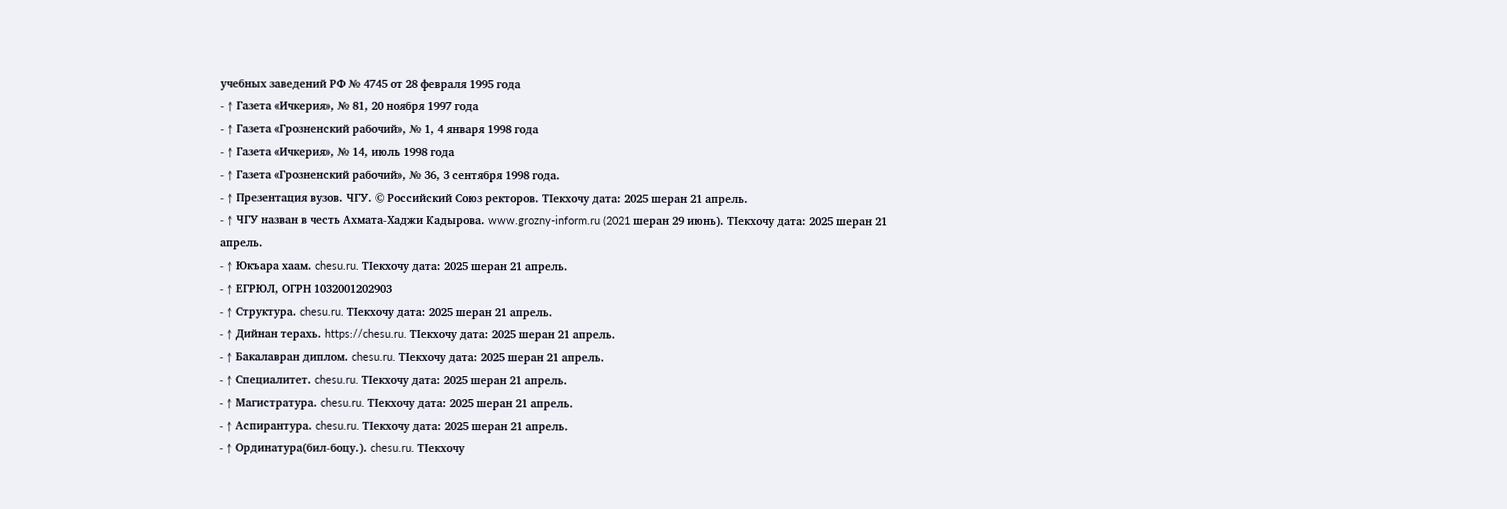учебных заведений РФ № 4745 от 28 февраля 1995 года
- ↑ Газета «Ичкерия», № 81, 20 ноября 1997 года
- ↑ Газета «Грозненский рабочий», № 1, 4 января 1998 года
- ↑ Газета «Ичкерия», № 14, июль 1998 года
- ↑ Газета «Грозненский рабочий», № 36, 3 сентября 1998 года.
- ↑ Презентация вузов. ЧГУ. © Российский Союз ректоров. ТӀекхочу дата: 2025 шеран 21 апрель.
- ↑ ЧГУ назван в честь Ахмата-Хаджи Кадырова. www.grozny-inform.ru (2021 шеран 29 июнь). ТӀекхочу дата: 2025 шеран 21 апрель.
- ↑ Юкъара хаам. chesu.ru. ТӀекхочу дата: 2025 шеран 21 апрель.
- ↑ ЕГРЮЛ, ОГРН 1032001202903
- ↑ Структура. chesu.ru. ТӀекхочу дата: 2025 шеран 21 апрель.
- ↑ Дийнан терахь. https://chesu.ru. ТӀекхочу дата: 2025 шеран 21 апрель.
- ↑ Бакалавран диплом. chesu.ru. ТӀекхочу дата: 2025 шеран 21 апрель.
- ↑ Специалитет. chesu.ru. ТӀекхочу дата: 2025 шеран 21 апрель.
- ↑ Магистратура. chesu.ru. ТӀекхочу дата: 2025 шеран 21 апрель.
- ↑ Аспирантура. chesu.ru. ТӀекхочу дата: 2025 шеран 21 апрель.
- ↑ Ординатура(бил-боцу.). chesu.ru. ТӀекхочу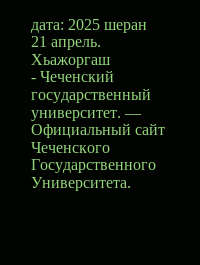дата: 2025 шеран 21 апрель.
Хьажоргаш
- Чеченский государственный университет. — Официальный сайт Чеченского Государственного Университета.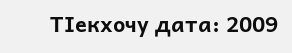ТӀекхочу дата: 2009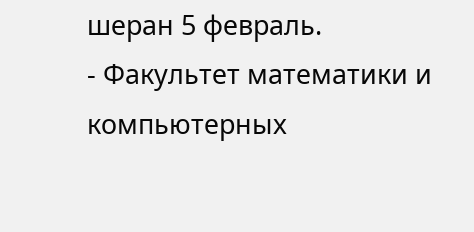шеран 5 февраль.
- Факультет математики и компьютерных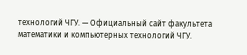технологий ЧГУ. — Официальный сайт факультета математики и компьютерных технологий ЧГУ.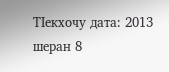ТӀекхочу дата: 2013 шеран 8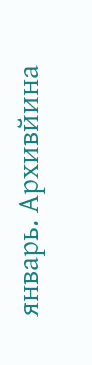январь. Архивйина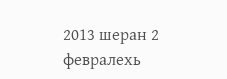2013 шеран 2 февралехь